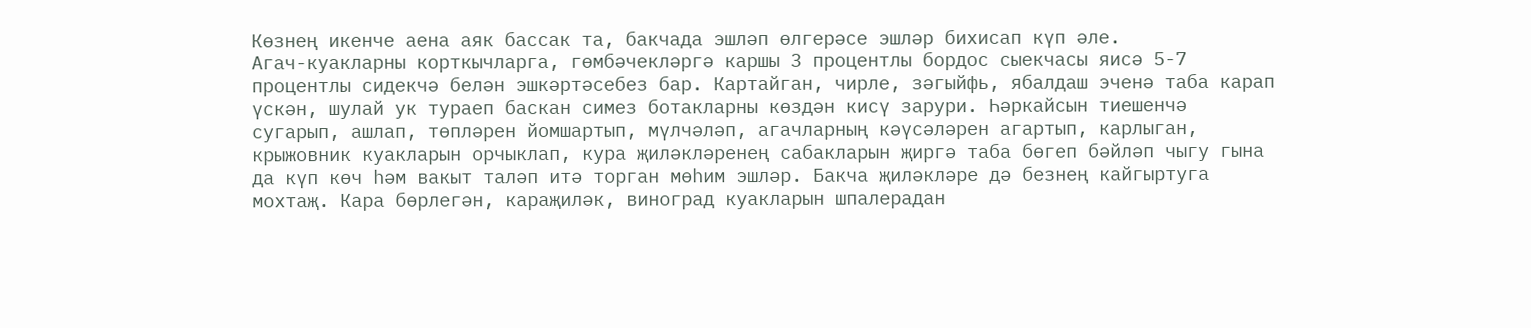Көзнең икенче аена аяк бассак та, бакчада эшләп өлгерәсе эшләр бихисап күп әле.
Агач-куакларны корткычларга, гөмбәчекләргә каршы 3 процентлы бордос сыекчасы яисә 5-7 процентлы сидекчә белән эшкәртәсебез бар. Картайган, чирле, зәгыйфь, ябалдаш эченә таба карап үскән, шулай ук тураеп баскан симез ботакларны көздән кисү зарури. Һәркайсын тиешенчә сугарып, ашлап, төпләрен йомшартып, мүлчәләп, агачларның кәүсәләрен агартып, карлыган, крыжовник куакларын орчыклап, кура җиләкләренең сабакларын җиргә таба бөгеп бәйләп чыгу гына да күп көч һәм вакыт таләп итә торган мөһим эшләр. Бакча җиләкләре дә безнең кайгыртуга мохтаҗ. Кара бөрлегән, караҗиләк, виноград куакларын шпалерадан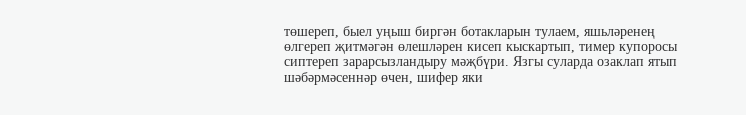төшереп, быел уңыш биргән ботакларын тулаем, яшьләренең өлгереп җитмәгән өлешләрен кисеп кыскартып, тимер купоросы сиптереп зарарсызландыру мәҗбүри. Язгы суларда озаклап ятып шәбәрмәсеннәр өчен, шифер яки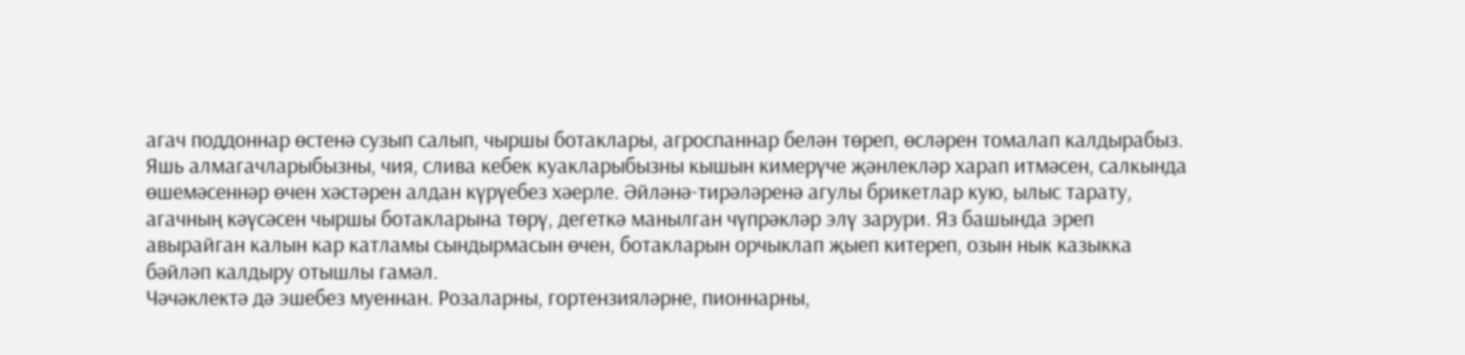агач поддоннар өстенә сузып салып, чыршы ботаклары, агроспаннар белән төреп, өсләрен томалап калдырабыз. Яшь алмагачларыбызны, чия, слива кебек куакларыбызны кышын кимерүче җәнлекләр харап итмәсен, салкында өшемәсеннәр өчен хәстәрен алдан күрүебез хәерле. Әйләнә-тирәләренә агулы брикетлар кую, ылыс тарату, агачның кәүсәсен чыршы ботакларына төрү, дегеткә манылган чүпрәкләр элү зарури. Яз башында эреп авырайган калын кар катламы сындырмасын өчен, ботакларын орчыклап җыеп китереп, озын нык казыкка бәйләп калдыру отышлы гамәл.
Чәчәклектә дә эшебез муеннан. Розаларны, гортензияләрне, пионнарны,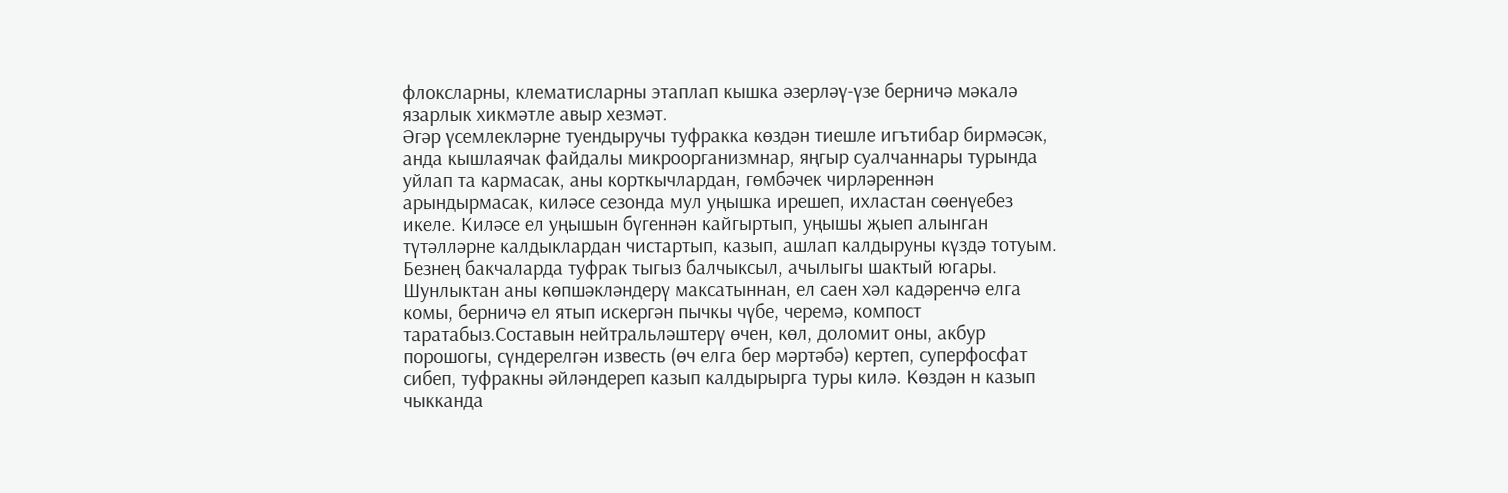флоксларны, клематисларны этаплап кышка әзерләү-үзе берничә мәкалә язарлык хикмәтле авыр хезмәт.
Әгәр үсемлекләрне туендыручы туфракка көздән тиешле игътибар бирмәсәк, анда кышлаячак файдалы микроорганизмнар, яңгыр суалчаннары турында уйлап та кармасак, аны корткычлардан, гөмбәчек чирләреннән арындырмасак, киләсе сезонда мул уңышка ирешеп, ихластан сөенүебез икеле. Киләсе ел уңышын бүгеннән кайгыртып, уңышы җыеп алынган түтәлләрне калдыклардан чистартып, казып, ашлап калдыруны күздә тотуым. Безнең бакчаларда туфрак тыгыз балчыксыл, ачылыгы шактый югары. Шунлыктан аны көпшәкләндерү максатыннан, ел саен хәл кадәренчә елга комы, берничә ел ятып искергән пычкы чүбе, черемә, компост таратабыз.Составын нейтральләштерү өчен, көл, доломит оны, акбур порошогы, сүндерелгән известь (өч елга бер мәртәбә) кертеп, суперфосфат сибеп, туфракны әйләндереп казып калдырырга туры килә. Көздән н казып чыкканда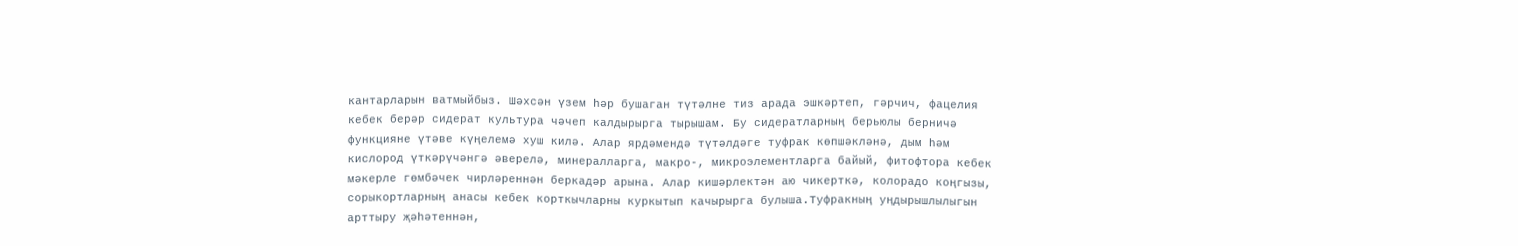кантарларын ватмыйбыз. Шәхсән үзем һәр бушаган түтәлне тиз арада эшкәртеп, гәрчич, фацелия кебек берәр сидерат культура чәчеп калдырырга тырышам. Бу сидератларның берьюлы берничә функцияне үтәве күңелемә хуш килә. Алар ярдәмендә түтәлдәге туфрак көпшәкләнә, дым һәм кислород үткәрүчәнгә әверелә, минералларга, макро-, микроэлементларга байый, фитофтора кебек мәкерле гөмбәчек чирләреннән беркадәр арына. Алар кишәрлектән аю чикерткә, колорадо коңгызы, сорыкортларның анасы кебек корткычларны куркытып качырырга булыша.Туфракның уңдырышлылыгын арттыру җәһәтеннән,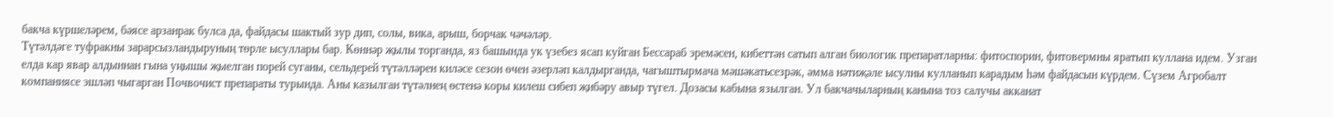бакча күршеләрем, бәясе арзанрак булса да, файдасы шактый зур дип, солы, вика, арыш, борчак чәчәләр.
Түтәлдәге туфракны зарарсызландыруның төрле ысуллары бар. Көннәр җылы торганда, яз башында ук үзебез ясап куйган Бессараб эремәсен, кибеттән сатып алган биологик препаратларны: фитоспорин, фитовермны яратып куллана идем. Узган елда кар явар алдыннан гына уңышы җыелган порей суганы, сельдерей түтәлләрен киләсе сезон өчен әзерләп калдырганда, чагыштырмача мәшәкатьсезрәк, әмма нәтиҗәле ысулны кулланып карадым һәм файдасын күрдем. Сүзем Агробалт компаниясе эшләп чыгарган Почвочист препараты турында. Аны казылган түтәлнең өстенә коры килеш сибеп җибәру авыр түгел. Дозасы кабына язылган. Ул бакчачыларның канына тоз салучы акканат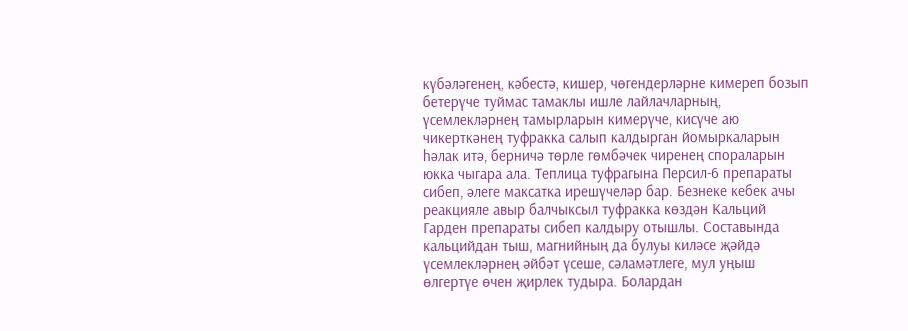күбәләгенең, кәбестә, кишер, чөгендерләрне кимереп бозып бетерүче туймас тамаклы ишле лайлачларның, үсемлекләрнең тамырларын кимерүче, кисүче аю чикерткәнең туфракка салып калдырган йомыркаларын һәлак итә, берничә төрле гөмбәчек чиренең спораларын юкка чыгара ала. Теплица туфрагына Персил-6 препараты сибеп, әлеге максатка ирешүчеләр бар. Безнеке кебек ачы реакцияле авыр балчыксыл туфракка көздән Кальций Гарден препараты сибеп калдыру отышлы. Составында кальцийдан тыш, магнийның да булуы киләсе җәйдә үсемлекләрнең әйбәт үсеше, сәламәтлеге, мул уңыш өлгертүе өчен җирлек тудыра. Болардан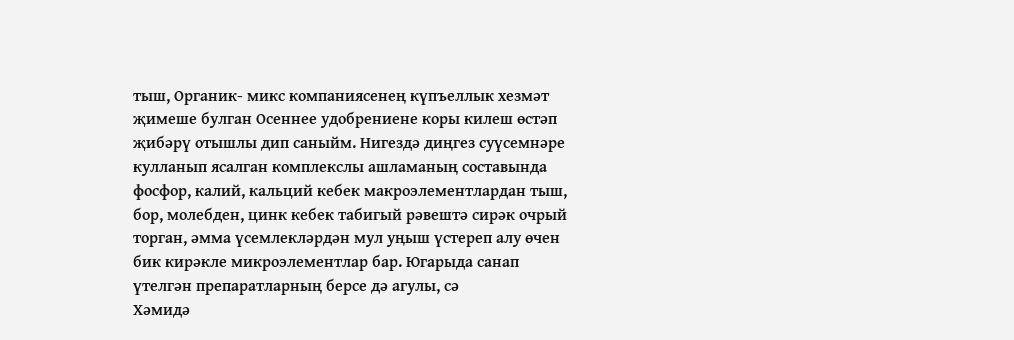тыш, Органик- микс компаниясенең күпъеллык хезмәт җимеше булган Осеннее удобрениене коры килеш өстәп җибәрү отышлы дип саныйм. Нигездә диңгез суүсемнәре кулланып ясалган комплекслы ашламаның составында фосфор, калий, кальций кебек макроэлементлардан тыш, бор, молебден, цинк кебек табигый рәвештә сирәк очрый торган, әмма үсемлекләрдән мул уңыш үстереп алу өчен бик кирәкле микроэлементлар бар. Югарыда санап үтелгән препаратларның берсе дә агулы, сә
Хәмидә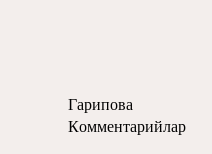Гарипова
Комментарийлар